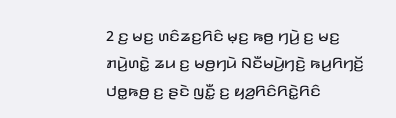2 ꤢ꤬ ꤗꤢ꤬ ꤛꤢꤨꤘꤢ꤬ꤖꤢꤨ ꤗ꤫ꤢ꤬ ꤒꤥ꤬ ꤚꤣꤧ꤬ ꤢ꤬ ꤗꤢ꤬ ꤊꤣꤧ꤬ꤛꤢꤧ꤭ ꤘꤣ ꤢ꤬ ꤗꤥ꤬ꤚꤣꤧ ꤡꤢꤪꤗꤣꤧ꤬ꤚꤢꤧ꤬ ꤒꤣ꤬ꤖꤚꤢꤩ꤬ ꤓꤥ꤭ꤒꤥ꤬ ꤢ꤬ ꤔꤢꤧ ꤜꤢꤪ꤭ ꤢ꤬ ꤟꤤ꤬ꤖꤢꤨꤖꤢꤧ꤭ꤖꤢꤨ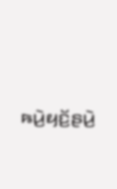ꤒꤣꤧ꤬ꤟꤢꤩ꤬ꤔꤣꤧ꤬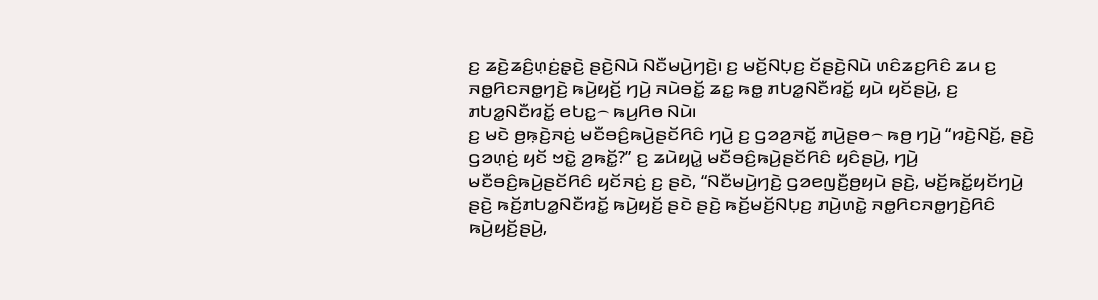ꤢ꤬ ꤘꤢꤧ꤬ꤘꤢꤨ꤬ꤛ꤫ꤢꤦ꤬ꤔ꤫ꤢꤧ꤬ ꤔꤢꤧ꤬ꤡꤣꤧ ꤡꤢꤪꤗꤣꤧ꤬ꤚꤢꤧ꤬꤯ ꤢ꤬ ꤗꤢꤩ꤬ꤡꤝ꤫ꤢ꤬ ꤢꤩꤔꤢꤧ꤬ꤡꤣꤧ ꤛꤢꤨꤘꤢ꤬ꤖꤢꤨ ꤘꤣ ꤢ꤬ ꤏꤥ꤭ꤖꤢꤏꤥ꤭ꤚꤢꤧ꤬ ꤒꤣꤧ꤬ꤟꤢꤩ꤬ ꤚꤣꤧ꤬ ꤏꤣꤧꤋꤢꤩ꤭ ꤘꤢ꤭ ꤒꤥ꤭ ꤊꤝꤤ꤭ꤡꤢꤪꤙꤢꤩ꤭ ꤟꤣꤧ ꤟꤢꤩꤔꤣꤧ꤬, ꤢ꤬ ꤊꤝꤤ꤭ꤡꤢꤪꤙꤢꤩ꤭ ꤕꤝꤢ꤭꤮ ꤒꤣ꤬ꤖꤥ ꤡꤣꤧ꤯
ꤢ꤬ ꤗꤢꤧ ꤥ꤬ꤒ꤫ꤢꤧ꤬ꤏꤢꤦ꤬ ꤗꤢꤪꤋꤢꤨ꤬ꤒꤣꤧ꤬ꤔꤢꤩꤖꤢꤨ ꤚꤣꤧ꤬ ꤢ꤬ ꤞꤤꤤ꤬ꤏꤢꤩ꤭ ꤊꤣꤧ꤬ꤔꤥ꤮ ꤒꤥ꤬ ꤚꤣꤧ꤬ “ꤙꤢꤧ꤬ꤡꤢꤩ꤬, ꤔꤢꤧ꤬ ꤞꤤꤛ꤫ꤢꤦ꤬ ꤟꤢꤩ ꤠꤢꤧ꤭ ꤤ꤬ꤒꤢꤩ꤭?” ꤢ꤬ ꤘꤣꤧꤟꤣꤧ꤭ ꤗꤢꤪꤋꤢꤨ꤬ꤒꤣꤧ꤬ꤔꤢꤩꤖꤢꤨ ꤟꤢꤨꤔꤣꤧ꤬, ꤚꤣꤧ꤬ ꤗꤢꤪꤋꤢꤨ꤬ꤒꤣꤧ꤬ꤔꤢꤩꤖꤢꤨ ꤟꤢꤩꤏꤢꤦ꤬ ꤢ꤬ ꤔꤢꤧ, “ꤡꤢꤪꤗꤣꤧ꤬ꤚꤢꤧ꤬ ꤞꤤꤕꤜꤢꤪ꤬ꤥ꤬ꤟꤣꤧ ꤔꤢꤧ꤬, ꤗꤢꤩ꤬ꤒꤢꤩ꤭ꤟꤢꤩꤚꤣꤧ꤬ ꤔꤢꤧ꤬ ꤒꤢꤩ꤬ꤊꤝꤤ꤭ꤡꤢꤪꤙꤢꤩ꤭ ꤒꤣꤧ꤬ꤟꤢꤩ꤬ ꤔꤢꤧ ꤔꤢꤧ꤬ ꤒꤢꤩ꤬ꤗꤢꤩ꤬ꤡꤝ꤫ꤢ꤬ ꤊꤣꤧ꤬ꤛꤢꤧ꤭ ꤏꤥ꤭ꤖꤢꤏꤥ꤭ꤚꤢꤧ꤬ꤖꤢꤨ ꤒꤣꤧ꤬ꤟꤢꤩ꤬ꤔꤣꤧ꤬,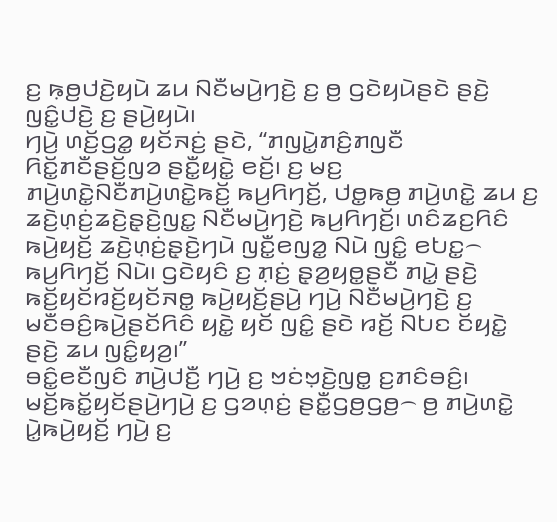ꤢ꤬ ꤒ꤫ꤥ꤬ꤓꤢꤧ꤬ꤟꤣꤧ ꤘꤣ ꤡꤢꤪꤗꤣꤧ꤬ꤚꤢꤧ꤬ ꤢ꤬ ꤥ꤬ ꤞꤢꤧꤟꤣꤧꤔꤢꤧ ꤔꤢꤧ꤬ ꤜꤢꤨ꤭ꤓꤢꤧ꤬ ꤢ꤬ ꤔꤣꤧ꤬ꤟꤣꤧ꤯
ꤚꤣꤧ꤬ ꤛꤢꤩ꤬ꤞꤤ꤭ ꤟꤢꤩꤏꤢꤦ꤬ ꤔꤢꤧ, “ꤊꤜꤣꤧ꤭ꤊꤢꤨ꤬ꤊꤜꤢꤪ ꤖꤢꤩ꤭ꤊꤢꤪꤔꤢꤩ꤬ꤜꤤ ꤔꤢꤪ꤭ꤟꤢꤧ꤭ ꤕꤢꤩ꤬꤯ ꤢ꤬ ꤗꤢ꤬ ꤊꤣꤧ꤬ꤛꤢꤧ꤭ꤡꤢꤪꤊꤣꤧ꤬ꤛꤢꤧ꤭ꤒꤢꤩ꤬ ꤒꤣ꤬ꤖꤚꤢꤩ꤬, ꤓꤥ꤭ꤒꤥ꤬ ꤊꤣꤧ꤬ꤛꤢꤧ꤭ ꤘꤣ ꤢ꤬ ꤘꤢꤧ꤬ꤛ꤫ꤢꤦ꤬ꤘꤢꤧ꤬ꤔ꤫ꤢꤧ꤬ꤜꤢ꤭ ꤡꤢꤪꤗꤣꤧ꤬ꤚꤢꤧ꤬ ꤒꤣ꤬ꤖꤚꤢꤩ꤬꤯ ꤛꤢꤨꤘꤢ꤬ꤖꤢꤨ ꤒꤣꤧ꤬ꤟꤢꤩ꤬ ꤘꤢꤧ꤬ꤛ꤫ꤢꤦ꤬ꤔ꤫ꤢꤧ꤬ꤚꤣꤧ ꤜꤢꤪ꤭ꤕꤜꤤ꤭ ꤡꤣꤧ ꤜꤢꤨ꤭ ꤕꤝꤢ꤭꤮ ꤒꤣ꤬ꤖꤚꤢꤩ꤬ ꤡꤣꤧ꤯ ꤞꤢꤧꤟꤢꤨ ꤢ꤬ ꤊ꤫ꤢꤦ꤬ ꤔ꤫ꤤ꤬ꤟꤥ꤭ꤔꤢꤪ ꤊꤣꤧ꤭ ꤔꤢꤧ꤬ ꤒꤢꤩ꤬ꤟꤢꤩꤙꤢꤩ꤬ꤟꤢꤩꤏꤥ꤭ ꤒꤣꤧ꤬ꤟꤢꤩ꤬ꤔꤣꤧ꤬ ꤚꤣꤧ꤬ ꤡꤢꤪꤗꤣꤧ꤬ꤚꤢꤧ꤬ ꤢ꤬ ꤗꤢꤪꤋꤢꤨ꤬ꤒꤣꤧ꤬ꤔꤢꤩꤖꤢꤨ ꤟꤢꤧ꤭ ꤟꤢꤩ ꤜꤢꤨ꤭ ꤔꤢꤧ ꤙꤢꤩ꤬ ꤡꤝꤢ ꤢꤩꤟꤢꤧ꤭ ꤔꤢꤧ꤬ ꤘꤣ ꤜꤢꤨ꤭ꤟꤤ꤬꤯”
ꤋꤢꤨ꤭ꤕꤢꤪꤜꤢꤨ ꤊꤣꤧ꤬ꤓꤢꤪ꤬ ꤚꤣꤧ꤬ ꤢ꤬ ꤠꤢꤦꤠ꤫ꤢꤧ꤬ꤜꤥ꤭ ꤢ꤬ꤊꤢꤨꤋꤢꤨ꤬꤯ ꤗꤢꤩ꤬ꤒꤢꤩ꤭ꤟꤢꤩꤔꤣꤧ꤬ꤚꤣꤧ꤬ ꤢ꤬ ꤞꤤꤛ꤫ꤢꤦ꤬ ꤔꤢꤪ꤭ꤞꤥ꤬ꤞꤥ꤬꤮ ꤥ꤬ ꤊꤣꤧ꤬ꤛꤢꤧ꤭ ꤣꤧ꤭ꤒꤣꤧ꤬ꤟꤢꤩ꤬ ꤚꤣꤧ꤬ ꤢ꤬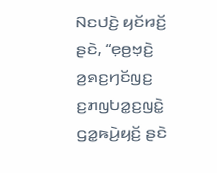ꤡꤢꤓꤢꤧ꤬ ꤟꤢꤩꤙꤢꤩ꤬ ꤔꤢꤧ, “ꤕ꤫ꤥ꤬ꤠ꤫ꤢꤧ꤬ ꤤ꤬ꤎꤢ꤬ꤚꤢꤩꤜꤢ꤬ ꤢ꤬ꤊꤜꤝꤤ꤭ꤢ꤬ꤜꤢꤧ꤭ ꤞꤤ꤭ꤒꤣꤧ꤬ꤟꤢꤩ꤬ ꤔꤢꤧ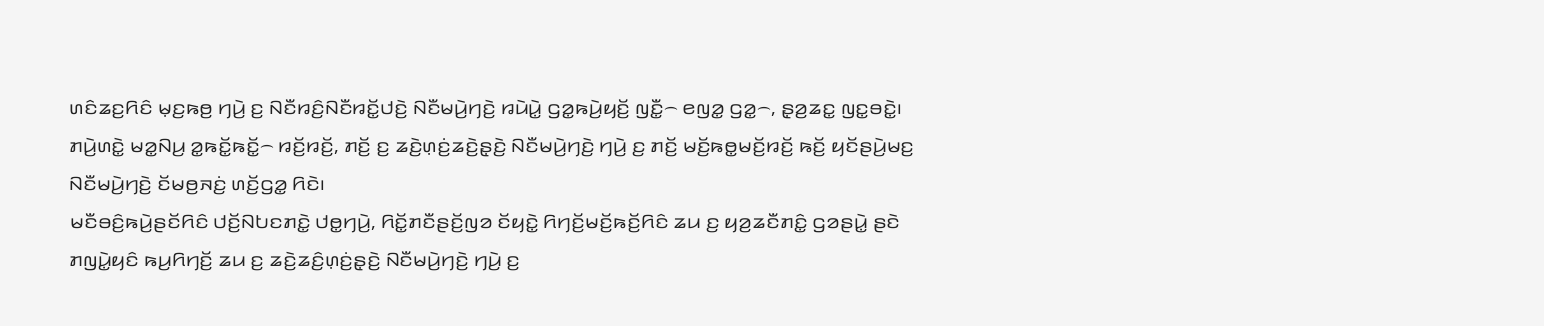ꤛꤢꤨꤘꤢ꤬ꤖꤢꤨ ꤗ꤫ꤢ꤬ꤒꤥ꤬ ꤚꤣꤧ꤬ ꤢ꤬ ꤡꤢꤪꤙꤢꤨ꤬ꤡꤢꤪꤙꤢꤩ꤭ꤓꤢꤧ꤬ ꤡꤢꤪꤗꤣꤧ꤬ꤚꤢꤧ꤬ ꤙꤣꤧꤣꤧ꤭ ꤞꤤ꤭ꤒꤣꤧ꤬ꤟꤢꤩ꤬ ꤜꤢꤪ꤭꤮ ꤕꤜꤤ꤭ ꤞꤤ꤭꤮, ꤔ꤫ꤤ꤬ꤘꤢ꤭ ꤜꤢ꤭ꤋꤢꤧ꤭꤯
ꤊꤣꤧ꤬ꤛꤢꤧ꤭ ꤗꤤ꤭ꤡꤣ꤬ ꤤ꤭ꤒꤢꤩ꤭ꤒꤢꤩ꤭꤮ ꤙꤢꤩ꤬ꤙꤢꤩ꤬, ꤊꤢꤩ꤬ ꤢ꤬ ꤘꤢꤧ꤬ꤛ꤫ꤢꤦ꤬ꤘꤢꤧ꤬ꤔ꤫ꤢꤧ꤬ ꤡꤢꤪꤗꤣꤧ꤬ꤚꤢꤧ꤬ ꤚꤣꤧ꤬ ꤢ꤬ ꤊꤢꤩ꤬ ꤗꤢꤩ꤬ꤒꤥ꤭ꤗꤢꤩ꤬ꤙꤢꤩ꤬ ꤒꤢꤩ꤬ ꤟꤢꤩꤔꤣꤧ꤬ꤗꤢ꤬ ꤡꤢꤪꤗꤣꤧ꤬ꤚꤢꤧ꤬ ꤢꤩꤗꤥ꤬ꤏꤢꤦ꤬ ꤛꤢꤩ꤬ꤞꤤ꤭ ꤖꤢꤧ꤯
ꤗꤢꤪꤋꤢꤨ꤬ꤒꤣꤧ꤬ꤔꤢꤩꤖꤢꤨ ꤓꤢꤩ꤬ꤡꤝꤢꤊꤢꤧ꤭ ꤓꤥ꤭ꤚꤣꤧ꤬, ꤖꤢꤩ꤭ꤊꤢꤪꤔꤢꤩ꤬ꤜꤤ ꤢꤩꤟꤢꤧ꤭ ꤖꤚꤢꤩ꤬ꤗꤢꤩ꤬ꤒꤢꤩ꤬ꤖꤢꤨ ꤘꤣ ꤢ꤬ ꤟꤤ꤬ꤘꤢꤪꤊꤢꤨ꤭ ꤞꤤꤔꤣꤧ꤭ ꤔꤢꤧ ꤊꤜꤣꤧ꤭ꤟꤢꤨ ꤒꤣ꤬ꤖꤚꤢꤩ꤬ ꤘꤣ ꤢ꤬ ꤘꤢꤧ꤬ꤘꤢꤨ꤬ꤛ꤫ꤢꤦ꤬ꤔ꤫ꤢꤧ꤬ ꤡꤢꤪꤗꤣꤧ꤬ꤚꤢꤧ꤬ ꤚꤣꤧ꤬ ꤢ꤬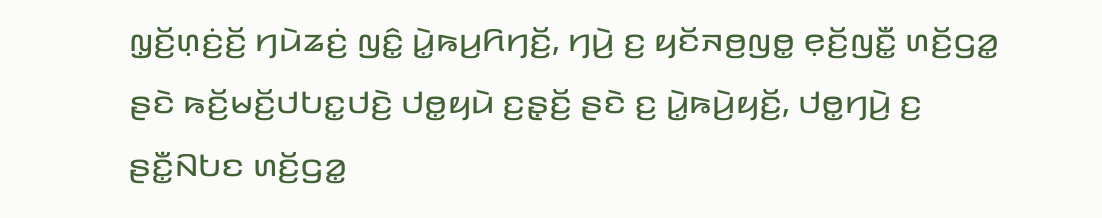ꤜ꤫ꤢꤩ꤬ꤛ꤫ꤢꤦ꤬ꤢꤩ꤬ ꤚꤣꤧꤘꤢꤦ꤬ ꤜꤢꤨ꤭ ꤣꤧ꤭ꤒꤣ꤬ꤖꤚꤢꤩ꤬, ꤚꤣꤧ꤬ ꤢ꤬ ꤟꤢꤩꤏꤥ꤬ꤜꤥ꤭ ꤕ꤫ꤢꤩ꤬ꤜꤢꤪ꤭ ꤛꤢꤩ꤬ꤞꤤ꤭ ꤔꤢꤧ ꤒꤢꤩ꤬ꤗꤢꤩ꤬ꤓꤝꤢ꤭ꤓꤢꤧ꤬ ꤓꤥ꤭ꤟꤣꤧ ꤢ꤬ꤔ꤫ꤢꤩ꤬ ꤔꤢꤧ ꤢ꤬ ꤣꤧ꤭ꤒꤣꤧ꤬ꤟꤢꤩ꤬, ꤓꤥ꤭ꤚꤣꤧ꤬ ꤢ꤬ ꤔꤢꤪ꤭ꤡꤝꤢ ꤛꤢꤩ꤬ꤞꤤ꤭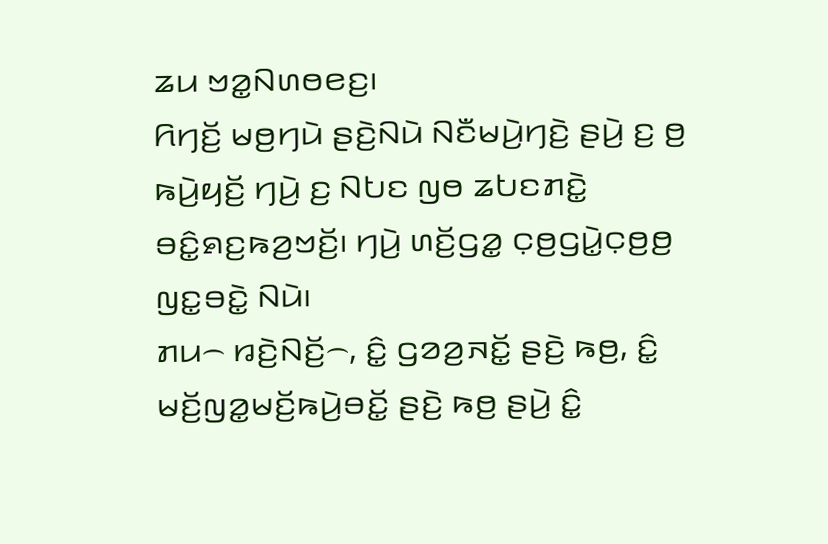ꤘꤣ ꤠꤤ꤭ꤡꤛꤥꤕꤢ꤬꤯
ꤖꤚꤢꤩ꤬ ꤗꤥ꤬ꤚꤣꤧ ꤔꤢꤧ꤬ꤡꤣꤧ ꤡꤢꤪꤗꤣꤧ꤬ꤚꤢꤧ꤬ ꤔꤣꤧ꤬ ꤢ꤬ ꤥ꤬ ꤒꤣꤧ꤬ꤟꤢꤩ꤬ ꤚꤣꤧ꤬ ꤢ꤬ ꤡꤝꤢ ꤜꤥ ꤘꤝꤢꤊꤢꤧ꤭ ꤋꤢꤨ꤭ꤎꤢ꤬ꤒꤤ꤬ꤠꤢꤩ꤬꤯ ꤚꤣꤧ꤬ ꤛꤢꤩ꤬ꤞꤤ꤭ ꤍ꤫ꤥ꤬ꤞꤣꤧ꤭ꤍ꤫ꤥ꤬ꤥ꤬ ꤜꤢ꤭ꤋꤢꤧ꤭ ꤡꤣꤧ꤯
ꤊꤣ꤮ ꤙꤢꤧ꤬ꤡꤢꤩ꤬꤮, ꤢꤨ꤭ ꤞꤤꤤ꤬ꤏꤢꤩ꤭ ꤔꤢꤧ꤬ ꤒꤥ꤬, ꤢꤨ꤭ ꤗꤢꤩ꤬ꤜꤤ꤭ꤗꤢꤩ꤬ꤒꤣꤧ꤬ꤋꤢꤩ꤭ ꤔꤢꤧ꤬ ꤒꤥ꤬ ꤔꤣꤧ꤬ ꤢꤨ꤭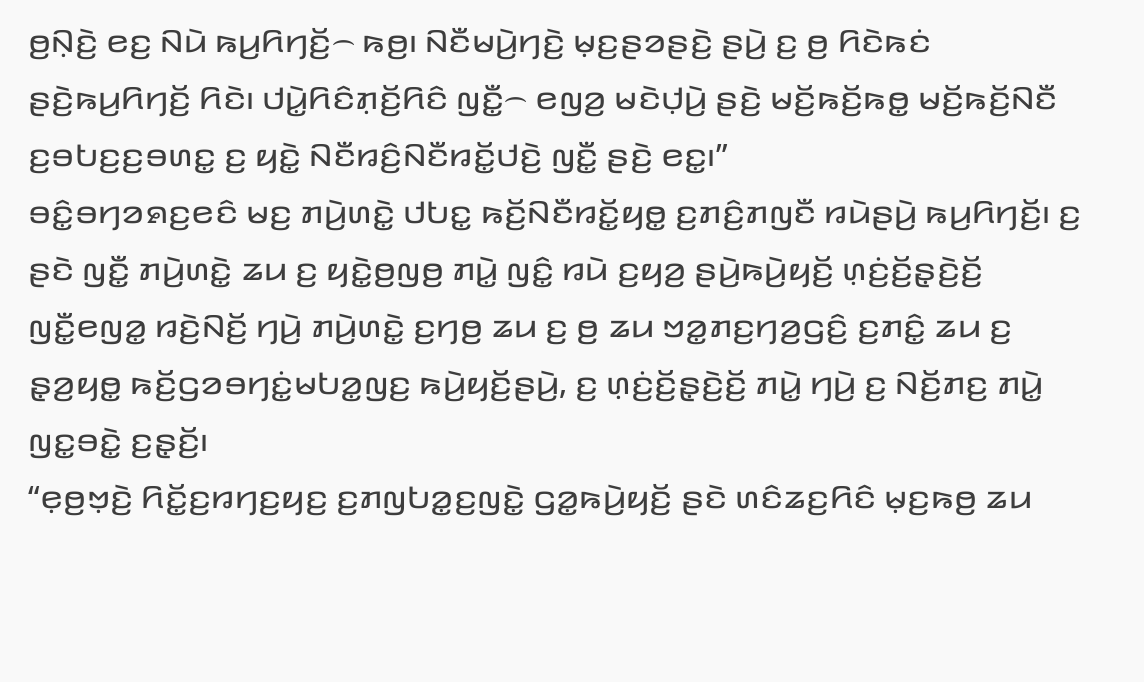ꤥ꤬ꤡ꤫ꤢꤧ꤬ ꤕꤢ꤬ ꤡꤣꤧ ꤒꤣ꤬ꤖꤚꤢꤩ꤬꤮ ꤒꤥ꤬꤯ ꤡꤢꤪꤗꤣꤧ꤬ꤚꤢꤧ꤬ ꤗ꤫ꤢ꤬ꤔꤤꤔꤢꤧ꤬ ꤔꤣꤧ꤬ ꤢ꤬ ꤥ꤬ ꤖꤢꤧꤒꤢꤦ ꤔꤢꤧ꤬ꤒꤣ꤬ꤖꤚꤢꤩ꤬ ꤖꤢꤧ꤯ ꤓꤣꤧ꤭ꤖꤢꤨꤊ꤫ꤢꤩ꤬ꤖꤢꤨ ꤜꤢꤪ꤭꤮ ꤕꤜꤤ꤬ ꤗꤢꤧꤓ꤫ꤣꤧ꤬ ꤔꤢꤧ꤬ ꤗꤢꤩ꤬ꤒꤢꤩ꤬ꤒꤥ꤭ ꤗꤢꤩ꤬ꤒꤢꤩ꤬ꤡꤢꤪ ꤢ꤬ꤋꤝꤢ꤬ꤢ꤬ꤋꤛꤢ꤭ ꤢ꤬ ꤟꤢꤧ꤭ ꤡꤢꤪꤙꤢꤨ꤬ꤡꤢꤪꤙꤢꤩ꤭ꤓꤢꤧ꤬ ꤜꤢꤪ꤭ ꤔꤢꤧ꤬ ꤕꤢ꤭꤯”
ꤋꤢꤨ꤭ꤋꤚꤤꤎꤢ꤬ꤕꤢꤨ ꤗꤢ꤬ ꤊꤣꤧ꤬ꤛꤢꤧ꤭ ꤓꤝꤢ꤭ ꤒꤢꤩ꤬ꤡꤢꤪꤙꤢꤩ꤭ꤟꤥ꤭ ꤢ꤬ꤊꤢꤨ꤬ꤊꤜꤢꤪ ꤙꤣꤧꤔꤣꤧ꤬ ꤒꤣ꤬ꤖꤚꤢꤩ꤬꤯ ꤢ꤬ ꤔꤢꤧ ꤜꤢꤪ꤭ ꤊꤣꤧ꤬ꤛꤢꤧ꤭ ꤘꤣ ꤢ꤬ ꤟꤢꤧ꤭ꤥ꤬ꤜꤥ꤬ ꤊꤣꤧ꤭ ꤜꤢꤨ꤭ ꤙꤣꤧ ꤢ꤬ꤟꤤ꤬ ꤔꤣꤧ꤬ꤒꤣꤧ꤬ꤟꤢꤩ꤬ ꤛ꤫ꤢꤦ꤬ꤢꤩ꤬ꤔ꤫ꤢꤧ꤬ꤢꤩ꤬ ꤜꤢꤪ꤭ꤕꤜꤤ꤭ ꤙꤢꤧ꤬ꤡꤢꤩ꤬ ꤚꤣꤧ꤬ ꤊꤣꤧ꤬ꤛꤢꤧ꤭ ꤢ꤬ꤚꤥ꤬ ꤘꤣ ꤢ꤬ ꤥ꤬ ꤘꤣ ꤠꤤ꤭ꤊꤢ꤬ꤚꤤ꤬ꤞꤢꤨ꤬ ꤢ꤬ꤊꤢꤨ꤭ ꤘꤣ ꤢ꤬ ꤔ꤫ꤤ꤬ꤟꤥ꤭ ꤒꤢꤩ꤬ꤞꤤꤋꤚꤢꤦ꤭ꤗꤝꤤ꤭ꤜꤢ꤬ ꤒꤣꤧ꤬ꤟꤢꤩ꤬ꤔꤣꤧ꤬, ꤢ꤬ ꤛ꤫ꤢꤦ꤬ꤢꤩ꤬ꤔ꤫ꤢꤧ꤬ꤢꤩ꤬ ꤊꤣꤧ꤭ ꤚꤣꤧ꤬ ꤢ꤬ ꤡꤢꤩ꤬ꤊꤢ꤬ ꤊꤣꤧ꤭ ꤜꤢ꤭ꤋꤢꤧ꤭ ꤢ꤬ꤔ꤫ꤢꤩ꤬꤯
“ꤕ꤫ꤥ꤬ꤠ꤫ꤢꤧ꤬ ꤖꤢꤩ꤭ꤢ꤬ꤙꤚꤢ꤬ꤟꤢ꤬ ꤢ꤬ꤊꤜꤝꤤ꤭ꤢ꤬ꤜꤢꤧ꤭ ꤞꤤ꤭ꤒꤣꤧ꤬ꤟꤢꤩ꤬ ꤔꤢꤧ ꤛꤢꤨꤘꤢ꤬ꤖꤢꤨ ꤗ꤫ꤢ꤬ꤒꤥ꤬ ꤘꤣ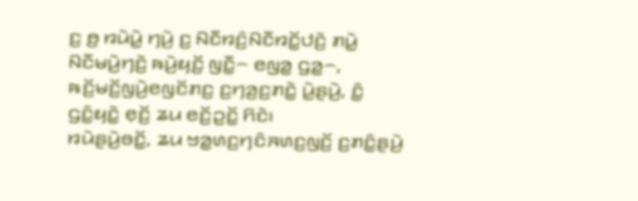ꤢ꤬ ꤥ꤬ ꤙꤣꤧꤣꤧ꤭ ꤚꤣꤧ꤬ ꤢ꤬ ꤡꤢꤪꤙꤢꤨ꤬ꤡꤢꤪꤙꤢꤩ꤭ꤓꤢꤧ꤬ ꤊꤣꤧ꤭ ꤡꤢꤪꤗꤣꤧ꤬ꤚꤢꤧ꤬ ꤒꤣꤧ꤬ꤟꤢꤩ꤬ ꤜꤢꤪ꤭꤮ ꤕꤜꤤ꤭ ꤞꤤ꤭꤮, ꤒꤢꤩ꤬ꤗꤢꤩ꤬ꤜꤣꤧ꤬ꤕꤜꤢꤩꤊꤢ꤬ ꤢ꤬ꤚꤤ꤬ꤢ꤬ꤊꤢꤧ꤭ ꤣꤧ꤭ꤔꤣꤧ꤬, ꤢꤨ꤭ ꤞꤢꤨ꤭ꤟꤢꤧ꤭ ꤕ꤫ꤢꤩ꤬ ꤘꤣ ꤕꤢꤩ꤬ꤑꤢꤩ꤭ ꤖꤢꤧ꤯
ꤙꤣꤧꤔꤣꤧ꤬ꤋꤢꤩ꤭, ꤘꤣ ꤠꤤ꤭ꤛꤢ꤬ꤚꤢꤨꤏꤛꤢ꤬ꤜꤢꤩ꤬ ꤢ꤬ꤊꤢꤨ꤭ꤔꤣꤧ꤬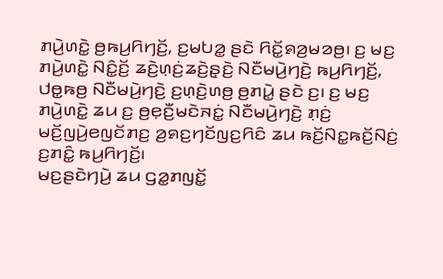ꤊꤣꤧ꤬ꤛꤢꤧ꤭ ꤥ꤬ꤒꤣ꤬ꤖꤚꤢꤩ꤬, ꤢ꤬ꤗꤝꤤ꤭ ꤔꤢꤧ ꤖꤢꤩ꤭ꤎꤤ꤬ꤗꤤꤥ꤬꤯ ꤢ꤬ ꤗꤢ꤬ ꤊꤣꤧ꤬ꤛꤢꤧ꤭ ꤡꤢꤨ꤭ꤢꤩ꤬ ꤘꤢꤧ꤬ꤛ꤫ꤢꤦ꤬ꤘꤢꤧ꤬ꤔ꤫ꤢꤧ꤬ ꤡꤢꤪꤗꤣꤧ꤬ꤚꤢꤧ꤬ ꤒꤣ꤬ꤖꤚꤢꤩ꤬, ꤓꤥ꤭ꤒꤥ꤬ ꤡꤢꤪꤗꤣꤧ꤬ꤚꤢꤧ꤬ ꤢ꤬ꤛ꤫ꤢꤧ꤬ꤛꤥ꤬ ꤥ꤬ꤊꤣꤧ꤭ ꤔꤢꤧ ꤢ꤬꤯ ꤢ꤬ ꤗꤢ꤬ ꤊꤣꤧ꤬ꤛꤢꤧ꤭ ꤘꤣ ꤢ꤬ ꤥ꤬ꤕ꤫ꤢꤪ꤬ꤗꤢꤧꤏꤢꤦ꤭ ꤡꤢꤪꤗꤣꤧ꤬ꤚꤢꤧ꤬ ꤊ꤫ꤢꤦ꤬ ꤗꤢꤩ꤬ꤜꤣꤧ꤬ꤕꤜꤢꤩꤊꤢ꤬ ꤤ꤬ꤎꤢ꤬ꤚꤢꤩꤜꤢ꤬ꤖꤢꤨ ꤘꤣ ꤒꤢꤩ꤬ꤡꤢ꤭ꤒꤢꤩ꤬ꤡꤢꤦ꤬ ꤢ꤬ꤊꤢꤨ꤭ ꤒꤣ꤬ꤖꤚꤢꤩ꤬꤯
ꤗꤢ꤬ꤔꤢꤧꤚꤣꤧ꤬ ꤘꤣ ꤞꤤ꤭ꤊꤜꤢꤩ꤭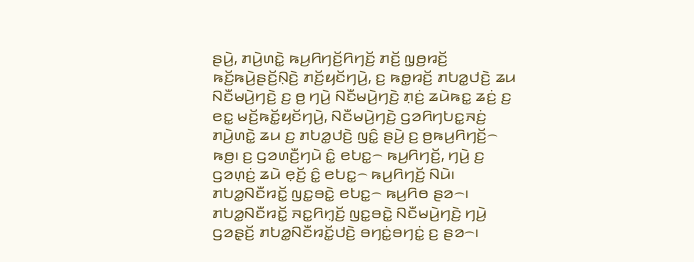ꤔꤣꤧ꤬, ꤊꤣꤧ꤬ꤛꤢꤧ꤭ ꤒꤣ꤬ꤖꤚꤢꤩ꤬ꤖꤚꤢꤩ꤬ ꤊꤢꤩ꤬ ꤜ꤫ꤥ꤬ꤙꤢꤩ꤬ ꤒꤢꤩ꤬ꤒꤣꤧ꤬ꤔꤢꤩ꤬ꤡ꤫ꤢꤧ꤬ ꤊꤢꤩ꤬ꤟꤢꤩꤚꤣꤧ꤬, ꤢ꤬ ꤒꤥ꤭ꤙꤢꤩ꤬ ꤊꤝꤤ꤭ꤓꤢꤧ꤬ ꤘꤣ ꤡꤢꤪꤗꤣꤧ꤬ꤚꤢꤧ꤬ ꤢ꤬ ꤥ꤬ ꤚꤣꤧ꤬ ꤡꤢꤪꤗꤣꤧ꤬ꤚꤢꤧ꤬ ꤊ꤫ꤢꤦ꤬ ꤘꤣꤧꤒꤢ꤭ ꤘꤢꤦ꤬ ꤢ꤬ ꤕꤢ꤭ ꤗꤢꤩ꤬ꤒꤢꤩ꤭ꤟꤢꤩꤚꤣꤧ꤬, ꤡꤢꤪꤗꤣꤧ꤬ꤚꤢꤧ꤬ ꤞꤤꤖꤚꤝꤢ꤭ꤏꤢꤦ꤬ ꤊꤣꤧ꤬ꤛꤢꤧ꤭ ꤘꤣ ꤢ꤬ ꤊꤝꤤ꤭ꤓꤢꤧ꤬ ꤜꤢꤨ꤭ ꤔꤣꤧ꤬ ꤢ꤬ ꤥ꤬ꤒꤣ꤬ꤖꤚꤢꤩ꤬꤮ ꤒꤥ꤬꤯ ꤢ꤬ ꤞꤤꤛꤢꤪ꤬ꤚꤣꤧ ꤢꤨ꤭ ꤕꤝꤢ꤭꤮ ꤒꤣ꤬ꤖꤚꤢꤩ꤬, ꤚꤣꤧ꤬ ꤢ꤬ ꤞꤤꤛ꤫ꤢꤦ꤬ ꤘꤣꤧ ꤕ꤫ꤢꤩ꤬ ꤢꤨ꤭ ꤕꤝꤢ꤭꤮ ꤒꤣ꤬ꤖꤚꤢꤩ꤬ ꤡꤣꤧ꤯
ꤊꤝꤤ꤭ꤡꤢꤪꤙꤢꤩ꤭ ꤜꤢ꤭ꤋꤢꤧ꤭ ꤕꤝꤢ꤭꤮ ꤒꤣ꤬ꤖꤥ ꤔꤤ꤮꤯
ꤊꤝꤤ꤭ꤡꤢꤪꤙꤢꤩ꤭ ꤏꤢ꤭ꤖꤚ꤫ꤢꤩ꤬ ꤜꤢ꤭ꤋꤢꤧ꤭ ꤡꤢꤪꤗꤣꤧ꤬ꤚꤢꤧ꤬ ꤚꤣꤧ꤬ ꤞꤤꤔ꤫ꤢꤩ꤬ ꤊꤝꤤ꤭ꤡꤢꤪꤙꤢꤩ꤭ꤓꤢꤧ꤬ ꤋꤚꤢꤦ꤭ꤋꤚꤢꤦ꤭ ꤢ꤬ ꤔꤤ꤮꤯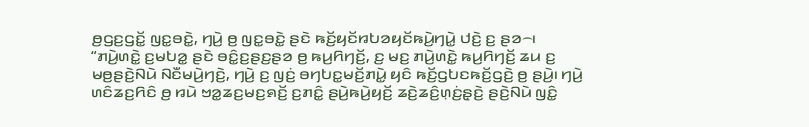ꤥ꤬ꤞꤢ꤬ꤞꤢꤩ꤭ ꤜꤢ꤭ꤋꤢꤧ꤭, ꤚꤣꤧ꤬ ꤥ꤬ ꤜꤢ꤭ꤋꤢꤧ꤭ ꤔꤢꤧ ꤒꤢꤩ꤬ꤟꤢꤩꤙꤝꤤꤟꤢꤩꤒꤣꤧ꤬ꤚꤣꤧ꤭ ꤓꤢꤧ꤬ ꤢ꤬ ꤔꤤ꤮꤯
“ꤊꤣꤧ꤬ꤛꤢꤧ꤭ ꤢ꤬ꤗꤝꤤ꤭ ꤔꤢꤧ ꤋꤢꤨ꤭ꤢ꤬ꤔꤢ꤬ꤔꤤ ꤥ꤬ ꤒꤣ꤬ꤖꤚꤢꤩ꤬, ꤢ꤬ ꤗꤢ꤬ ꤊꤣꤧ꤬ꤛꤢꤧ꤭ ꤒꤣ꤬ꤖꤚꤢꤩ꤬ ꤘꤣ ꤢ꤬ ꤗꤥ꤬ꤔꤢꤧ꤬ꤡꤣꤧ ꤡꤢꤪꤗꤣꤧ꤬ꤚꤢꤧ꤬, ꤚꤣꤧ꤬ ꤢ꤬ ꤜꤢꤦ꤬ ꤋꤚꤝꤢ꤭ꤗꤢꤩ꤬ꤊꤣꤧ꤭ ꤟꤢꤨ ꤒꤢꤩ꤬ꤞꤝꤢꤒꤢꤩ꤬ꤞꤢꤧ꤬ ꤥ꤬ ꤔꤣꤧ꤬꤯ ꤚꤣꤧ꤬ ꤛꤢꤨꤘꤢ꤬ꤖꤢꤨ ꤥ꤬ ꤙꤣꤧ ꤠꤤ꤭ꤘꤢ꤬ꤗꤢ꤬ꤎꤢꤩ꤬ ꤢ꤬ꤊꤢꤨ꤭ ꤔꤣꤧ꤬ꤒꤣꤧ꤬ꤟꤢꤩ꤬ ꤘꤢꤧ꤬ꤘꤢꤨ꤬ꤛ꤫ꤢꤦ꤬ꤔ꤫ꤢꤧ꤬ ꤔꤢꤧ꤬ꤡꤣꤧ ꤜꤢꤨ꤭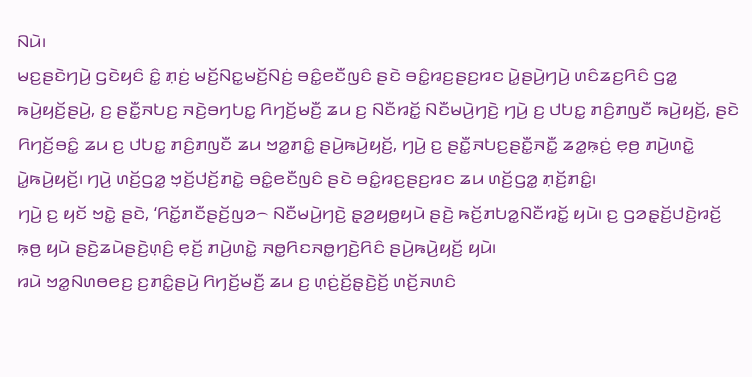ꤡꤣꤧ꤯
ꤗꤢ꤬ꤔꤢꤧꤚꤣꤧ꤬ ꤞꤢꤧꤟꤢꤨ ꤢꤨ꤭ ꤊ꤫ꤢꤦ꤬ ꤗꤢꤩ꤬ꤡꤢ꤭ꤗꤢꤩ꤬ꤡꤢꤦ꤬ ꤋꤢꤨ꤭ꤕꤢꤪꤜꤢꤨ ꤔꤢꤧ ꤋꤢꤨ꤭ꤙꤢ꤬ꤔꤢ꤬ꤙꤢ ꤣꤧ꤭ꤔꤣꤧ꤬ꤚꤣꤧ꤬ ꤛꤢꤨꤘꤢ꤬ꤖꤢꤨ ꤞꤤ꤭ ꤒꤣꤧ꤬ꤟꤢꤩ꤬ꤔꤣꤧ꤬, ꤢ꤬ ꤔꤢꤪ꤭ꤏꤝꤢ꤬ ꤏꤢꤧ꤬ꤋꤚꤝꤢ꤭ ꤖꤚꤢꤩ꤬ꤗꤢꤪ꤬ ꤘꤣ ꤢ꤬ ꤡꤢꤪꤙꤢꤩ꤭ ꤡꤢꤪꤗꤣꤧ꤬ꤚꤢꤧ꤬ ꤚꤣꤧ꤬ ꤢ꤬ ꤓꤝꤢ꤭ ꤊꤢꤨ꤬ꤊꤜꤢꤪ ꤒꤣꤧ꤬ꤟꤢꤩ꤬, ꤔꤢꤧ ꤖꤚꤢꤩ꤬ꤋꤢꤨ꤭ ꤘꤣ ꤢ꤬ ꤓꤝꤢ꤭ ꤊꤢꤨ꤬ꤊꤜꤢꤪ ꤘꤣ ꤠꤤ꤭ꤊꤢꤨ꤭ ꤔꤣꤧ꤬ꤒꤣꤧ꤬ꤟꤢꤩ꤬, ꤚꤣꤧ꤬ ꤢ꤬ ꤔꤢꤪ꤭ꤏꤝꤢ꤬ꤔꤢꤪ꤭ꤏꤢꤪ꤭ ꤘꤤ꤭ꤒ꤫ꤢꤦ꤬ ꤕ꤫ꤥ꤬ ꤊꤣꤧ꤬ꤛꤢꤧ꤭ ꤣꤧ꤭ꤒꤣꤧ꤬ꤟꤢꤩ꤬꤯ ꤚꤣꤧ꤬ ꤛꤢꤩ꤬ꤞꤤ꤭ ꤠ꤫ꤢꤩ꤬ꤓꤢꤩ꤬ꤊꤢꤧ꤭ ꤋꤢꤨ꤭ꤕꤢꤪꤜꤢꤨ ꤔꤢꤧ ꤋꤢꤨ꤭ꤙꤢ꤬ꤔꤢ꤬ꤙꤢ ꤘꤣ ꤛꤢꤩ꤬ꤞꤤ꤭ ꤊ꤫ꤢꤩ꤬ꤊꤢꤨ꤭꤯
ꤚꤣꤧ꤬ ꤢ꤬ ꤟꤢꤩ ꤠꤢꤧ꤭ ꤔꤢꤧ, ‘ꤖꤢꤩ꤭ꤊꤢꤪꤔꤢꤩ꤬ꤜꤤ꤮ ꤡꤢꤪꤗꤣꤧ꤬ꤚꤢꤧ꤬ ꤔ꤫ꤤ꤬ꤟꤥ꤭ꤟꤣꤧ ꤔꤢꤧ꤬ ꤒꤢꤩ꤬ꤊꤝꤤ꤭ꤡꤢꤪꤙꤢꤩ꤭ ꤟꤣꤧ꤯ ꤢ꤬ ꤞꤤꤔ꤫ꤢꤩ꤬ꤓꤢꤧ꤬ꤙꤢꤩ꤬ ꤒ꤫ꤥ꤬ ꤟꤣꤧ ꤔꤢꤧ꤬ꤘꤣꤧꤔꤢꤧ꤬ꤛ꤫ꤢꤨ꤬ ꤕ꤫ꤢꤩ꤬ ꤊꤣꤧ꤬ꤛꤢꤧ꤭ ꤏꤥ꤭ꤖꤢꤏꤥ꤭ꤚꤢꤧ꤬ꤖꤢꤨ ꤔꤣꤧ꤬ꤒꤣꤧ꤬ꤟꤢꤩ꤬ ꤟꤣꤧ꤯
ꤙꤣꤧ ꤠꤤ꤭ꤡꤛꤥꤕꤢ꤬ ꤢ꤬ꤊꤢꤨ꤭ꤔꤣꤧ꤬ ꤖꤚꤢꤩ꤬ꤗꤢꤪ꤬ ꤘꤣ ꤢ꤬ ꤛ꤫ꤢꤦ꤬ꤢꤩ꤬ꤔ꤫ꤢꤧ꤬ꤢꤩ꤬ ꤛꤢꤩ꤬ꤏꤛꤢꤨ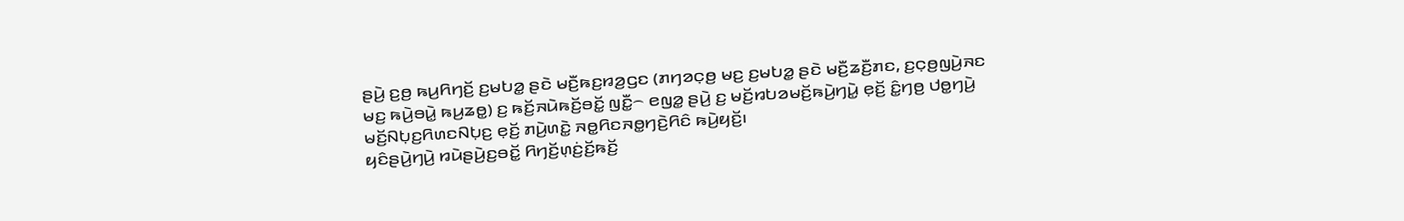ꤔꤣꤧ꤬ ꤢ꤬ꤥ꤬ ꤒꤣ꤬ꤖꤚꤢꤩ꤬ ꤢ꤬ꤗꤝꤤ꤭ ꤔꤢꤧ ꤗꤢꤪ꤬ꤒꤢ꤬ꤙꤤ꤬ꤞꤢ (ꤊꤚꤤꤍ꤫ꤥ꤬ ꤗꤢ꤬ ꤢ꤬ꤗꤝꤤ꤭ ꤔꤢꤧ ꤗꤢꤪ꤬ꤘꤢꤪ꤬ꤊꤢ, ꤢ꤬ꤍ꤫ꤥ꤬ꤜꤣꤧ꤬ꤏꤢ ꤗꤢ꤬ ꤒꤣꤧ꤬ꤋꤣꤧ꤭ ꤒꤣ꤬ꤘꤥ꤭) ꤢ꤬ ꤒꤢꤩ꤬ꤏꤣꤧꤒꤢꤩ꤬ꤋꤢꤩ꤭ ꤜꤢꤪ꤭꤮ ꤕꤜꤤ꤭ ꤔꤣꤧ꤬ ꤢ꤬ ꤗꤢꤩ꤬ꤙꤝꤤꤗꤢꤩ꤬ꤒꤣꤧ꤬ꤚꤣꤧ꤭ ꤕ꤫ꤢꤩ꤬ ꤢꤨ꤭ꤚꤥ꤬ ꤓꤥ꤭ꤚꤣꤧ꤬ ꤗꤢꤩ꤬ꤡꤝ꤫ꤢ꤬ꤖꤛꤢꤡꤝ꤫ꤢ꤬ ꤕ꤫ꤢꤩ꤬ ꤊꤣꤧ꤬ꤛꤢꤧ꤭ ꤏꤥ꤭ꤖꤢꤏꤥ꤭ꤚꤢꤧ꤬ꤖꤢꤨ ꤒꤣꤧ꤬ꤟꤢꤩ꤬꤯
ꤟꤢꤨꤔꤣꤧ꤬ꤚꤣꤧ꤬ ꤙꤣꤧꤔꤣꤧ꤬ꤢ꤬ꤋꤢꤩ꤭ ꤖꤚꤢꤩ꤬ꤛ꤫ꤢꤦ꤬ꤢꤩ꤬ꤒꤢꤩ꤬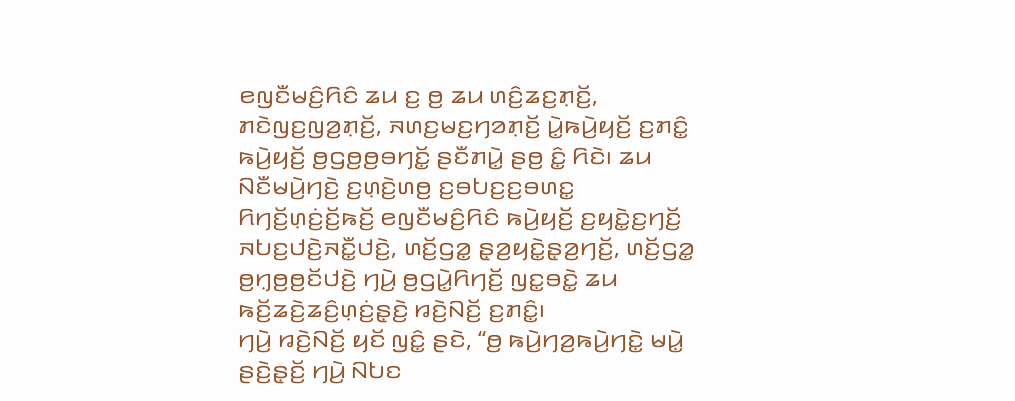ꤕꤜꤢꤪꤗꤢꤨ꤬ꤖꤢꤨ ꤘꤣ ꤢ꤬ ꤥ꤬ ꤘꤣ ꤛꤢꤨ꤬ꤘꤢ꤬ꤊ꤫ꤢꤩ꤬, ꤊꤢꤧꤜꤢ꤬ꤜꤤ꤬ꤊ꤫ꤢꤩ꤬, ꤏꤛꤢ꤬ꤗꤢ꤬ꤚꤤꤊ꤫ꤢꤩ꤬ ꤣꤧ꤭ꤒꤣꤧ꤬ꤟꤢꤩ꤬ ꤢ꤬ꤊꤢꤨ꤭ ꤒꤣꤧ꤬ꤟꤢꤩ꤬ ꤥ꤬ꤞꤥ꤬ꤥ꤬ꤋꤚꤢꤩ꤭ ꤔꤢꤪꤊꤣꤧ꤭ ꤔꤥ꤬ ꤢꤨ꤭ ꤖꤢꤧ꤯ ꤘꤣ ꤡꤢꤪꤗꤣꤧ꤬ꤚꤢꤧ꤬ ꤢ꤬ꤛ꤫ꤢꤧ꤬ꤛꤥ꤬ ꤢ꤬ꤋꤝꤢ꤬ꤢ꤬ꤋꤛꤢ꤭ ꤖꤚꤢꤩ꤬ꤛ꤫ꤢꤦ꤬ꤢꤩ꤬ꤒꤢꤩ꤬ ꤕꤜꤢꤪꤗꤢꤨ꤬ꤖꤢꤨ ꤒꤣꤧ꤬ꤟꤢꤩ꤬ ꤢ꤬ꤟꤢꤧ꤭ꤢ꤬ꤚꤢꤩ꤬ ꤏꤝꤢ꤬ꤓꤢꤧ꤬ꤏꤢꤪ꤭ꤓꤢꤧ꤬, ꤛꤢꤩ꤬ꤞꤤ꤭ ꤔ꤫ꤤ꤬ꤟꤢꤧ꤭ꤔ꤫ꤤ꤬ꤚꤢꤩ꤬, ꤛꤢꤩ꤬ꤞꤤ꤭ ꤥ꤬ꤚ꤫ꤥ꤬ꤥ꤬ꤢꤩꤓꤢꤧ꤬ ꤚꤣꤧ꤬ ꤥ꤬ꤞꤣꤧ꤭ꤖꤚꤢꤩ꤬ ꤜꤢ꤭ꤋꤢꤧ꤭ ꤘꤣ ꤒꤢꤩ꤬ꤘꤢꤧ꤬ꤘꤢꤨ꤬ꤛ꤫ꤢꤦ꤬ꤔ꤫ꤢꤧ꤬ ꤙꤢꤧ꤬ꤡꤢꤩ꤬ ꤢ꤬ꤊꤢꤨ꤭꤯
ꤚꤣꤧ꤬ ꤙꤢꤧ꤬ꤡꤢꤩ꤬ ꤟꤢꤩ ꤜꤢꤨ꤭ ꤔꤢꤧ, “ꤥ꤬ ꤒꤣꤧ꤬ꤚꤤ꤬ꤒꤣꤧ꤬ꤚꤢꤧ꤭ ꤗꤣꤧ꤭ ꤔꤢꤧ꤬ꤔ꤫ꤢꤩ꤬ ꤚꤣꤧ꤬ ꤡꤝꤢ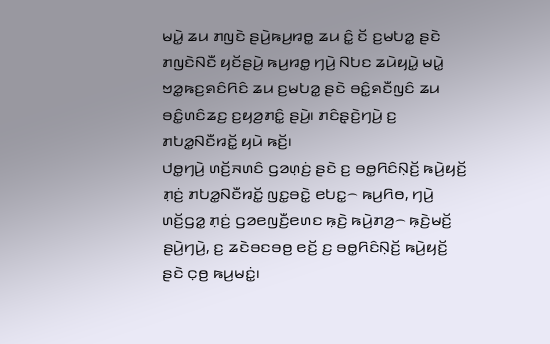ꤗꤣꤧ꤭ ꤘꤣ ꤊꤜꤢꤧ ꤔꤣꤧ꤬ꤒꤣ꤬ꤙꤥ꤭ ꤘꤣ ꤢꤨ꤭ ꤢꤩ ꤢ꤬ꤗꤝꤤ꤭ ꤔꤢꤧ ꤊꤜꤢꤧꤡꤢꤪ ꤟꤢꤩꤔꤣꤧ꤬ ꤒꤣ꤬ꤙꤥ꤭ ꤚꤣꤧ꤬ ꤡꤝꤢ ꤘꤣꤧꤟꤣꤧ꤭ ꤗꤣꤧ꤭ ꤠꤤ꤭ꤒꤢ꤬ꤎꤢꤨꤖꤢꤨ ꤘꤣ ꤢ꤬ꤗꤝꤤ꤭ ꤔꤢꤧ ꤋꤢꤨ꤭ꤎꤢꤪꤜꤢꤨ ꤘꤣ ꤋꤢꤨ꤭ꤛꤢꤨꤘꤢ꤬ ꤢ꤬ꤟꤤ꤬ꤊꤢꤨ꤭ ꤔꤣꤧ꤬꤯ ꤊꤢꤨꤔ꤫ꤢꤧ꤬ꤚꤣꤧ꤬ ꤢ꤬ ꤊꤝꤤ꤭ꤡꤢꤪꤙꤢꤩ꤭ ꤟꤣꤧ ꤒꤢꤩ꤬꤯
ꤓꤥ꤭ꤚꤣꤧ꤬ ꤛꤢꤩ꤬ꤏꤛꤢꤨ ꤞꤤꤛ꤫ꤢꤦ꤬ ꤔꤢꤧ ꤢ꤬ ꤋꤥ꤭ꤖꤢꤨꤡ꤫ꤢꤩ꤬ ꤒꤣꤧ꤬ꤟꤢꤩ꤬ ꤊ꤫ꤢꤦ꤬ ꤊꤝꤤ꤭ꤡꤢꤪꤙꤢꤩ꤭ ꤜꤢ꤭ꤋꤢꤧ꤭ ꤕꤝꤢ꤭꤮ ꤒꤣ꤬ꤖꤥ, ꤚꤣꤧ꤬ ꤛꤢꤩ꤬ꤞꤤ꤭ ꤊ꤫ꤢꤦ꤬ ꤞꤤꤕꤜꤢꤪ꤬ꤕꤛꤢ ꤒ꤫ꤢꤧ꤬ ꤒꤣꤧ꤬ꤊꤤ꤬꤮ ꤒ꤫ꤢꤧ꤬ꤗꤢꤩ꤬ ꤔꤣꤧ꤬ꤚꤣꤧ꤬, ꤢ꤬ ꤘꤢꤧꤋꤢꤋꤥ꤬ ꤕꤢꤩ꤬ ꤢ꤬ ꤋꤥ꤭ꤖꤢꤨꤡ꤫ꤢꤩ꤬ ꤒꤣꤧ꤬ꤟꤢꤩ꤬ ꤔꤢꤧ ꤍ꤫ꤥ꤬ ꤒꤣ꤬ꤗꤢꤦ꤭꤯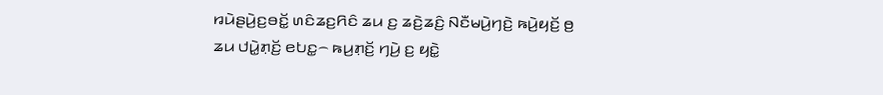ꤙꤣꤧꤔꤣꤧ꤬ꤢ꤬ꤋꤢꤩ꤭ ꤛꤢꤨꤘꤢ꤬ꤖꤢꤨ ꤘꤣ ꤢ꤬ ꤘꤢꤧ꤬ꤘꤢꤨ꤬ ꤡꤢꤪꤗꤣꤧ꤬ꤚꤢꤧ꤬ ꤒꤣꤧ꤬ꤟꤢꤩ꤬ ꤥ꤬ ꤘꤣ ꤓꤣꤧ꤭ꤊ꤫ꤢꤩ꤬ ꤕꤝꤢ꤭꤮ ꤒꤣ꤬ꤊ꤫ꤢꤩ꤬ ꤚꤣꤧ꤬ ꤢ꤬ ꤟꤢꤧ꤭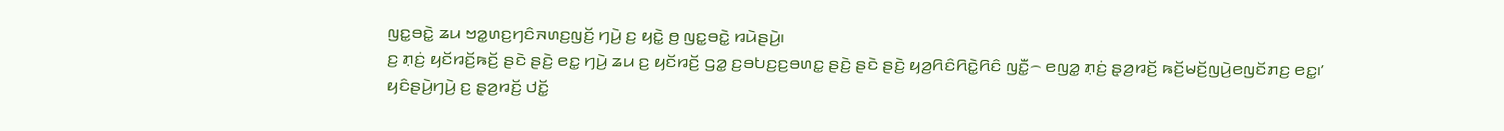ꤜꤢ꤭ꤋꤢꤧ꤭ ꤘꤣ ꤠꤤ꤭ꤛꤢ꤬ꤚꤢꤨꤏꤛꤢ꤬ꤜꤢꤩ꤬ ꤚꤣꤧ꤬ ꤢ꤬ ꤟꤢꤧ꤭ ꤥ꤬ ꤜꤢ꤭ꤋꤢꤧ꤭ ꤙꤣꤧꤔꤣꤧ꤬꤯
ꤢ꤬ ꤊ꤫ꤢꤦ꤬ ꤟꤢꤩꤙꤢꤩ꤬ꤒꤢꤩ꤬ ꤔꤢꤧ ꤔꤢꤧ꤬ ꤕꤢ꤭ ꤚꤣꤧ꤬ ꤘꤣ ꤢ꤬ ꤟꤢꤩꤙꤢꤩ꤬ ꤞꤤ꤭ ꤢ꤬ꤋꤝꤢ꤬ꤢ꤬ꤋꤛꤢ꤭ ꤔꤢꤧ꤬ ꤔꤢꤧ ꤔꤢꤧ꤬ ꤟꤤ꤬ꤖꤢꤨꤖꤢꤧ꤭ꤖꤢꤨ ꤜꤢꤪ꤭꤮ ꤕꤜꤤ꤭ ꤊ꤫ꤢꤦ꤬ ꤔ꤫ꤤ꤬ꤙꤢꤩ꤬ ꤒꤢꤩ꤬ꤗꤢꤩ꤬ꤜꤣꤧ꤬ꤕꤜꤢꤩꤊꤢ꤬ ꤕꤢ꤭꤯’
ꤟꤢꤨꤔꤣꤧ꤬ꤚꤣꤧ꤬ ꤢ꤬ ꤔ꤫ꤤ꤬ꤙꤢꤩ꤬ ꤓꤢꤩ꤭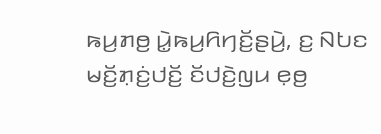ꤒꤣ꤬ꤊꤥ꤬ ꤣꤧ꤭ꤒꤣ꤬ꤖꤚꤢꤩ꤬ꤔꤣꤧ꤬, ꤢ꤬ ꤡꤝꤢ ꤗꤢꤩ꤬ꤊ꤫ꤢꤦ꤬ꤓꤢꤩ꤬ ꤢꤩꤓꤢꤧ꤬ꤜꤣ ꤕ꤫ꤥ꤬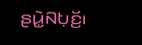ꤔꤣꤧ꤭ꤡꤝ꤫ꤢꤩ꤬꤯